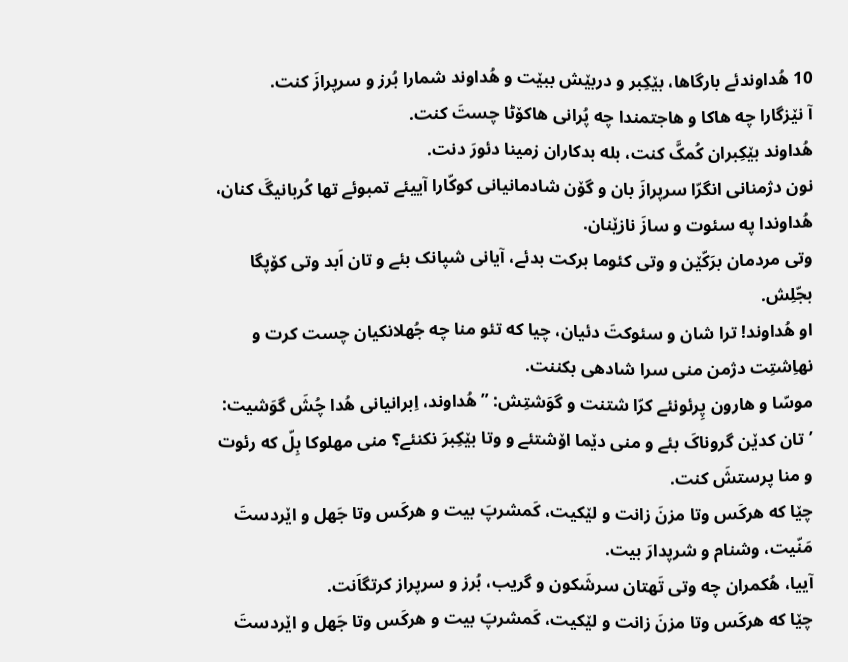10 هُداوندئے بارگاها، بێکِبر و دربێش ببێت و هُداوند شمارا بُرز و سرپرازَ کنت.
آ نێزگارا چه هاکا و هاجتمندا چه پُرانی هاکۆٹا چستَ کنت.
هُداوند بێکِبران کُمکَّ کنت، بله بدکاران زمینا دئورَ دنت.
نون دژمنانی انگرّا سرپرازَ بان و گۆن شادمانیانی کوکّارا آییئے تمبوئے تها کُربانیگَ کنان، هُداوندا په سئوت و سازَ نازێنان.
وتی مردمان برَکّێن و وتی کئوما برکت بدئے، آیانی شپانک بئے و تان اَبد وتی کۆپگا بجّلِش.
او هُداوند! ترا شان و سئوکتَ دئیان، چیا که تئو منا چه جُهلانکیان چست کرت و نهاِشتِت دژمن منی سرا شادهی بکننت.
موسّا و هارون پِرئونئے کرّا شتنت و گوَشتِش: ”هُداوند، اِبرانیانی هُدا چُشَ گوَشیت: ’تان کدێن گروناکَ بئے و منی دێما اۆشتئے و وتا بێکِبرَ نکنئے؟ منی مهلوکا بِلّ که رئوت و منا پرستشَ کنت.
چێا که هرکَس وتا مزنَ زانت و لێکیت، کَمشرپَ بیت و هرکَس وتا جَهل و اێردستَ مَنّیت، وشنام و شرپدارَ بیت.
آییا، هُکمران چه وتی تَهتان سرشَکون و گریب، بُرز و سرپراز کرتگاَنت.
چێا که هرکَس وتا مزنَ زانت و لێکیت، کَمشرپَ بیت و هرکَس وتا جَهل و اێردستَ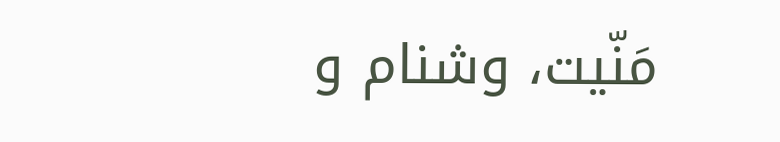مَنّیت، وشنام و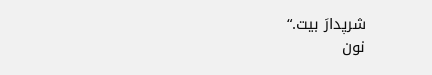شرپدارَ بیت.“
نون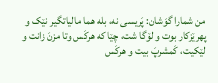من شمارا گوَشان: پَریسی نه، بله هما مالیاتگیر نێک و پهرێزکار بوت و لۆگا شت، چێا که هرکَس وتا مزنَ زانت و لێکیت، کَمشرپَ بیت و هرکَس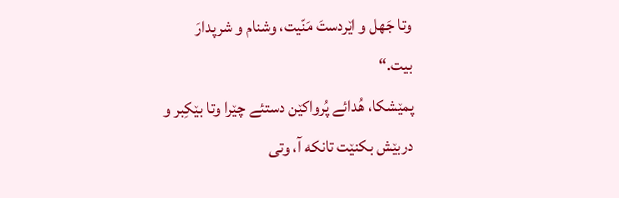وتا جَهل و اێردستَ مَنّیت، وشنام و شرپدارَ بیت.“
پمێشکا، هُدائے پُرواکێن دستئے چێرا وتا بێکِبر و دربێش بکنێت تانکه آ، وتی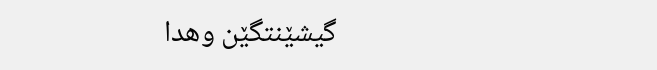گیشێنتگێن وهدا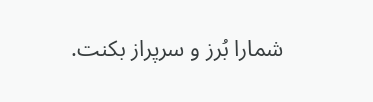شمارا بُرز و سرپراز بکنت.